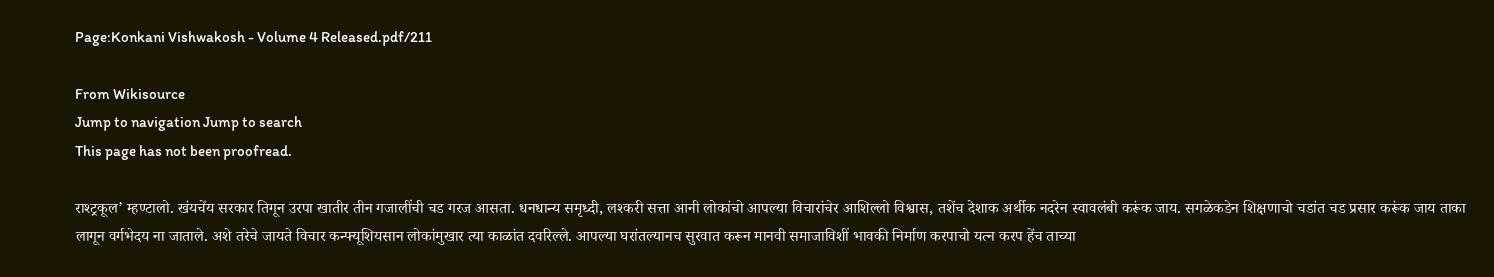Page:Konkani Vishwakosh - Volume 4 Released.pdf/211

From Wikisource
Jump to navigation Jump to search
This page has not been proofread.

राश्ट्रकूल’ म्हण्टालो. खंयचेंय सरकार तिगून उरपा खातीर तीन गजालींची चड गरज आसता. धनधान्य समृध्दी, लश्करी सत्ता आनी लोकांचो आपल्या विचारांचेर आशिल्लो विश्वास, तशेंच देशाक अर्थीक नदरेन स्वावलंबी करूंक जाय. सगळेकडेन शिक्षणाचो चडांत चड प्रसार करूंक जाय ताका लागून वर्गभेदय ना जाताले. अशे तरेचे जायते विचार कन्फ्यूशियसान लोकांमुखार त्या काळांत दवरिल्ले. आपल्या घरांतल्यानच सुरवात करून मानवी समाजाविशीं भावकी निर्माण करपाचो यत्न करप हेंच ताच्या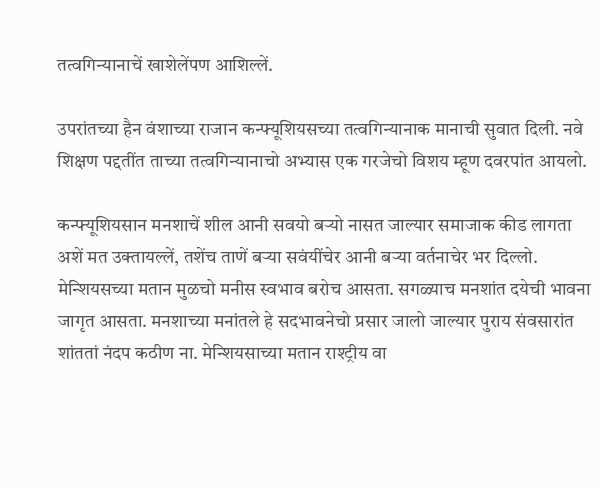तत्वगिन्यानाचें खाशेलेंपण आशिल्लें.

उपरांतच्या हैन वंशाच्या राजान कन्फ्यूशियसच्या तत्वगिन्यानाक मानाची सुवात दिली. नवे शिक्षण पद्दतींत ताच्या तत्वगिन्यानाचो अभ्यास एक गरजेचो विशय म्हूण दवरपांत आयलो.

कन्फ्यूशियसान मनशाचें शील आनी सवयो बऱ्यो नासत जाल्यार समाजाक कीड लागता अशें मत उक्तायल्लें, तशेंच ताणें बऱ्या सवंयींचेर आनी बऱ्या वर्तनाचेर भर दिल्लो. मेन्शियसच्या मतान मुळचो मनीस स्वभाव बरोच आसता. सगळ्याच मनशांत दयेची भावना जागृत आसता. मनशाच्या मनांतले हे सदभावनेचो प्रसार जालो जाल्यार पुराय संवसारांत शांततां नंदप कठीण ना. मेन्शियसाच्या मतान राश्ट्रीय वा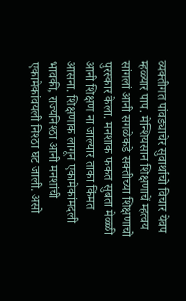व्यक्तीगत पांवड्याचेर सुवार्थाचो विचार येवप म्हळ्यार पाप. मेन्शियसान शिक्षणाचें म्हत्वय सांगलां आनी सगळेकडे सक्तीच्या शिक्षणाचो पुरस्कार केला. मनशाक फकत सुबता मेळ्ळी आनी शिक्षण ना जाल्यार ताका किंमत आसना. शिक्षणाक लागून एकामेकांमदली भावकी, राज्यनिश्ठा आनी मनशांची एकामेकांवयली निश्ठा घट जाली. असो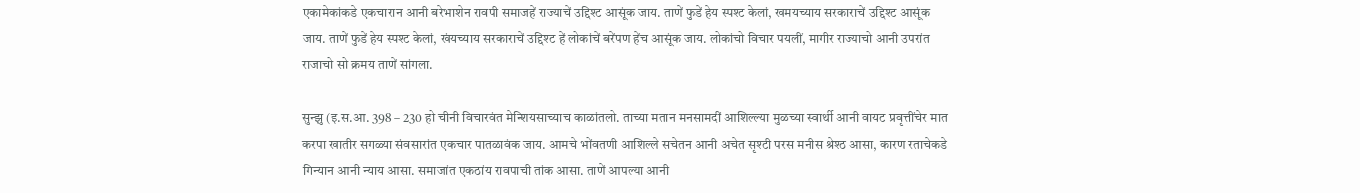एकामेकांकडे एकचारान आनी बरेभाशेन रावपी समाजहें राज्याचें उद्दिश्ट आसूंक जाय. ताणें फुडें हेय स्पश्ट केलां, खमयच्याय सरकाराचें उद्दिश्ट आसूंक जाय. ताणें फुडें हेय स्पश्ट केलां, खंयच्याय सरकाराचें उद्दिश्ट हें लोकांचें बरेंपण हेंच आसूंक जाय. लोकांचो विचार पयलीं, मागीर राज्याचो आनी उपरांत राजाचो सो क्रमय ताणें सांगला.

सुन्झु (इ.स.आ. 398 – 230 हो चीनी विचारवंत मेन्शियसाच्याच काळांतलो. ताच्या मतान मनसामदीं आशिल्ल्या मुळच्या स्वार्थी आनी वायट प्रवृत्तींचेर मात करपा खातीर सगळ्या संवसारांत एकचार पातळावंक जाय. आमचे भोंवतणी आशिल्ले सचेतन आनी अचेत सृश्टी परस मनीस श्रेश्ठ आसा, कारण रताचेकडे गिन्यान आनी न्याय आसा. समाजांत एकठांय रावपाची तांक आसा. ताणें आपल्या आनी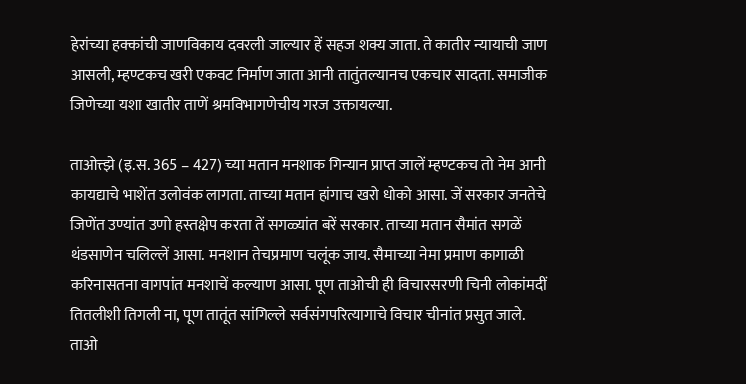हेरांच्या हक्कांची जाणविकाय दवरली जाल्यार हें सहज शक्य जाता. ते कातीर न्यायाची जाण आसली, म्हण्टकच खरी एकवट निर्माण जाता आनी तातुंतल्यानच एकचार सादता. समाजीक जिणेच्या यशा खातीर ताणें श्रमविभागणेचीय गरज उक्तायल्या.

ताओत्त्झे (इ.स. 365 – 427) च्या मतान मनशाक गिन्यान प्राप्त जालें म्हण्टकच तो नेम आनी कायद्याचे भाशेंत उलोवंक लागता. ताच्या मतान हांगाच खरो धोको आसा. जें सरकार जनतेचे जिणेंत उण्यांत उणो हस्तक्षेप करता तें सगळ्यांत बरें सरकार. ताच्या मतान सैमांत सगळें थंडसाणेन चलिल्लें आसा. मनशान तेचप्रमाण चलूंक जाय. सैमाच्या नेमा प्रमाण कागाळी करिनासतना वागपांत मनशाचें कल्याण आसा. पूण ताओची ही विचारसरणी चिनी लोकांमदीं तितलीशी तिगली ना, पूण तातूंत सांगिल्ले सर्वसंगपरित्यागाचे विचार चीनांत प्रसुत जाले. ताओ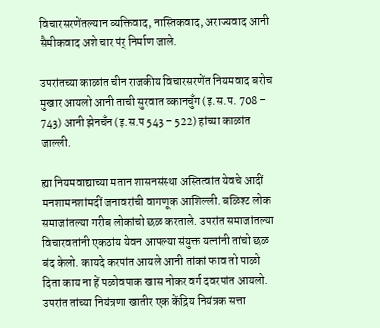विचारसरणेंतल्यान व्यक्तिवाद, नास्तिकवाद, अराज्यवाद आनी सैमीकवाद अशे चार पंर् निर्माण जाले.

उपरांतच्या काळांत चीन राजकीय विचारसरणेंत नियमवाद बरोच मुखार आयलो आनी ताची सुरवात व्कानचुँग (इ.स.प. 708 – 743) आनी झेनचँन (इ.स.प 543 – 522) हांच्या काळांत जाल्ली.

ह्या नियमवाद्याच्या मतान शासनसंस्था अस्तित्वांत येवचे आदीं मनशामनशांमदीं जनावरांची वागणूक आशिल्ली. बळिश्ट लोक समाजांतल्या गरीब लोकांचो छळ करताले. उपरांत समाजांतल्या विचारवतांनी एकठांय येवन आपल्या संयुक्त यत्नांनी तांचो छळ बंद केलो. कायदे करपांत आयले आनी तांकां फाव तो पाळो दिता काय ना हें पळोवपाक खास नोकर वर्ग दवरपांत आयलो. उपरांत तांच्या नियंत्रणा खातीर एक केंद्रिय नियंत्रक सत्ता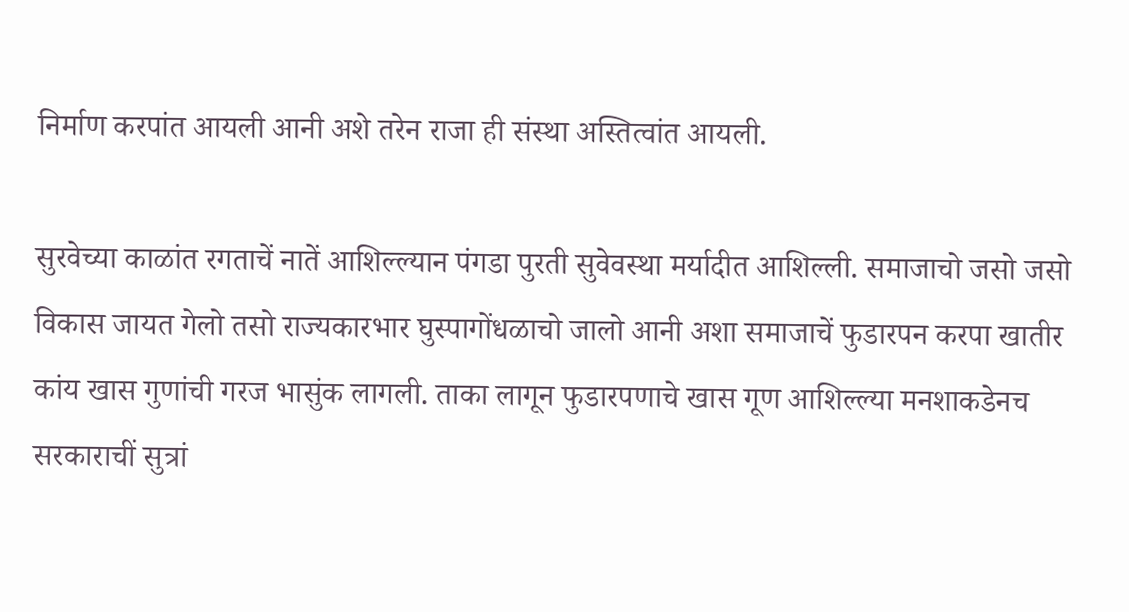निर्माण करपांत आयली आनी अशे तरेन राजा ही संस्था अस्तित्वांत आयली.

सुरवेच्या काळांत रगताचें नातें आशिल्ल्यान पंगडा पुरती सुवेवस्था मर्यादीत आशिल्ली. समाजाचो जसो जसो विकास जायत गेलो तसो राज्यकारभार घुस्पागोंधळाचो जालो आनी अशा समाजाचें फुडारपन करपा खातीर कांय खास गुणांची गरज भासुंक लागली. ताका लागून फुडारपणाचे खास गूण आशिल्ल्या मनशाकडेनच सरकाराचीं सुत्रां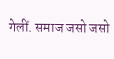गेलीं. समाज जसो जसो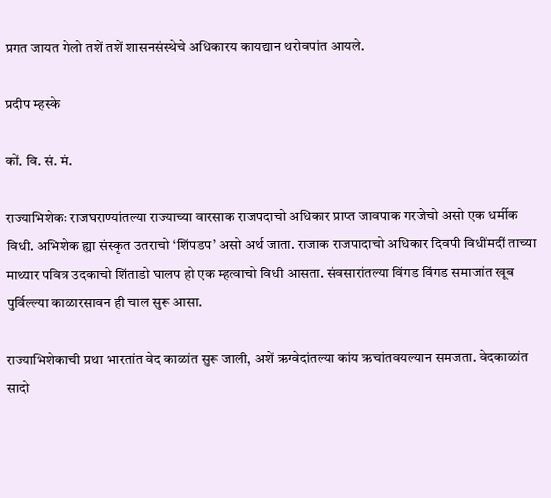प्रगत जायत गेलो तशें तशें शासनसंस्थेचे अधिकारय कायद्यान थरोवपांत आयले.

प्रदीप म्हस्के

कों. वि. सं. मं.

राज्याभिशेकः राजघराण्यांतल्या राज्याच्या वारसाक राजपदाचो अधिकार प्राप्त जावपाक गरजेचो असो एक धर्मीक विधी. अभिशेक ह्या संस्कृत उतराचो ‘शिंपडप’ असो अर्थ जाता. राजाक राजपादाचो अधिकार दिवपी विधींमदीं ताच्या माथ्यार पवित्र उदकाचो शिंताडो घालप हो एक म्हत्वाचो विधी आसता. संवसारांतल्या विंगड विंगड समाजांत खूब पुर्विल्ल्या काळारसावन ही चाल सुरू आसा.

राज्याभिशेकाची प्रथा भारतांत वेद काळांत सुरू जाली, अशें ऋग्वेदांतल्या कांय ऋचांतवयल्यान समजता. वेदकाळांत सादो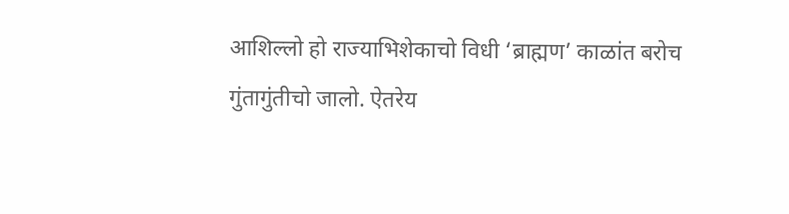आशिल्लो हो राज्याभिशेकाचो विधी ‘ब्राह्मण’ काळांत बरोच गुंतागुंतीचो जालो. ऐतरेय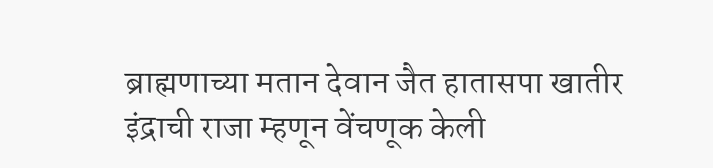ब्राह्मणाच्या मतान देवान जैत हातासपा खातीर इंद्राची राजा म्हणून वेंचणूक केली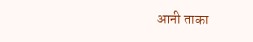आनी ताका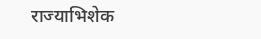राज्याभिशेक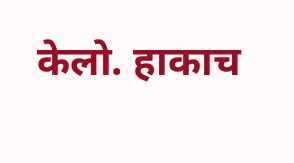केलो. हाकाच